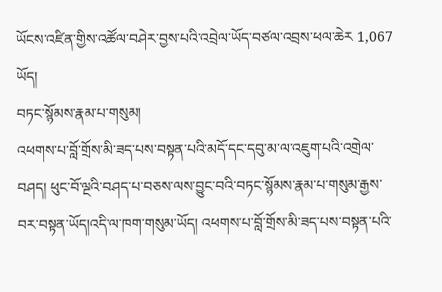ཡོངས་འཛིན་གྱིས་འཚོལ་བཤེར་བྱས་པའི་འབྲེལ་ཡོད་བཙལ་འབྲས་ཕལ་ཆེར 1,067 ཡོད།
བཏང་སྙོམས་རྣམ་པ་གསུམ།
འཕགས་པ་བློ་གྲོས་མི་ཟད་པས་བསྟན་པའི་མདོ་དང་དབུ་མ་ལ་འཇུག་པའི་འགྲེལ་བཤད། ཕུང་བོ་ལྔའི་བཤད་པ་བཅས་ལས་བྱུང་བའི་བཏང་སྙོམས་རྣམ་པ་གསུམ་རྒྱས་བར་བསྟན་ཡོད།འདི་ལ་ཁག་གསུམ་ཡོད། འཕགས་པ་བློ་གྲོས་མི་ཟད་པས་བསྟན་པའི་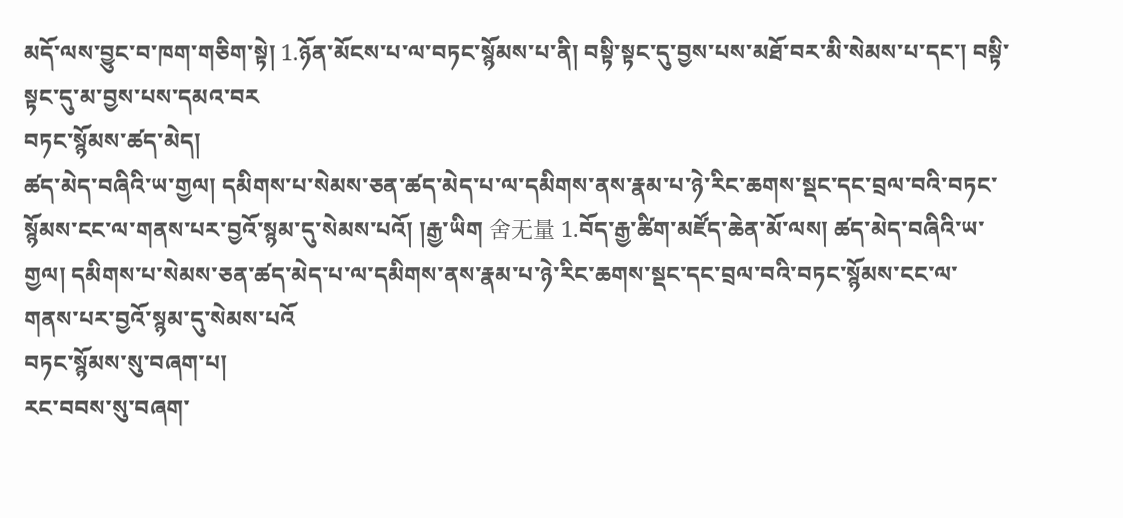མདོ་ལས་བྱུང་བ་ཁག་གཅིག་སྟེ། 1.ཉོན་མོངས་པ་ལ་བཏང་སྙོམས་པ་ནི། བསྟི་སྟང་དུ་བྱས་པས་མཐོ་བར་མི་སེམས་པ་དང་། བསྟི་སྟང་དུ་མ་བྱས་པས་དམའ་བར
བཏང་སྙོམས་ཚད་མེད།
ཚད་མེད་བཞིའི་ཡ་གྱལ། དམིགས་པ་སེམས་ཅན་ཚད་མེད་པ་ལ་དམིགས་ནས་རྣམ་པ་ཉེ་རིང་ཆགས་སྡང་དང་བྲལ་བའི་བཏང་སྙོམས་ངང་ལ་གནས་པར་བྱའོ་སྙམ་དུ་སེམས་པའོ། །རྒྱ་ཡིག 舍无量 1.བོད་རྒྱ་ཚིག་མཛོད་ཆེན་མོ་ལས། ཚད་མེད་བཞིའི་ཡ་གྱལ། དམིགས་པ་སེམས་ཅན་ཚད་མེད་པ་ལ་དམིགས་ནས་རྣམ་པ་ཉེ་རིང་ཆགས་སྡང་དང་བྲལ་བའི་བཏང་སྙོམས་ངང་ལ་གནས་པར་བྱའོ་སྙམ་དུ་སེམས་པའོ
བཏང་སྙོམས་སུ་བཞག་པ།
རང་བབས་སུ་བཞག་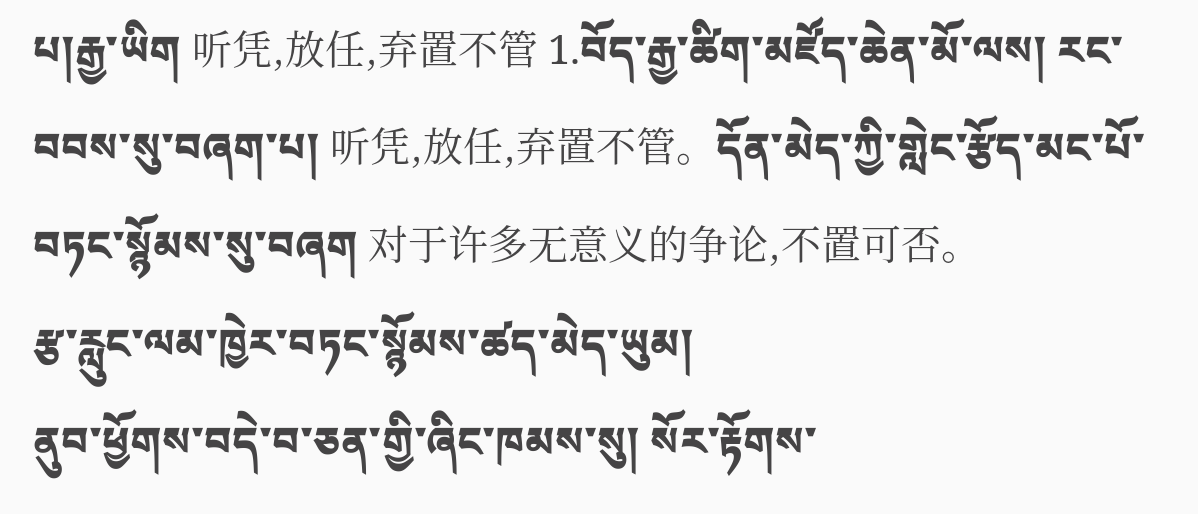པ།རྒྱ་ཡིག 听凭,放任,弃置不管 1.བོད་རྒྱ་ཚིག་མཛོད་ཆེན་མོ་ལས། རང་བབས་སུ་བཞག་པ། 听凭,放任,弃置不管。དོན་མེད་ཀྱི་གླེང་རྩོད་མང་པོ་བཏང་སྙོམས་སུ་བཞག 对于许多无意义的争论,不置可否。
རྩ་རླུང་ལམ་ཁྱེར་བཏང་སྙོམས་ཚད་མེད་ཡུམ།
ནུབ་ཕྱོགས་བདེ་བ་ཅན་གྱི་ཞིང་ཁམས་སུ། སོར་རྟོགས་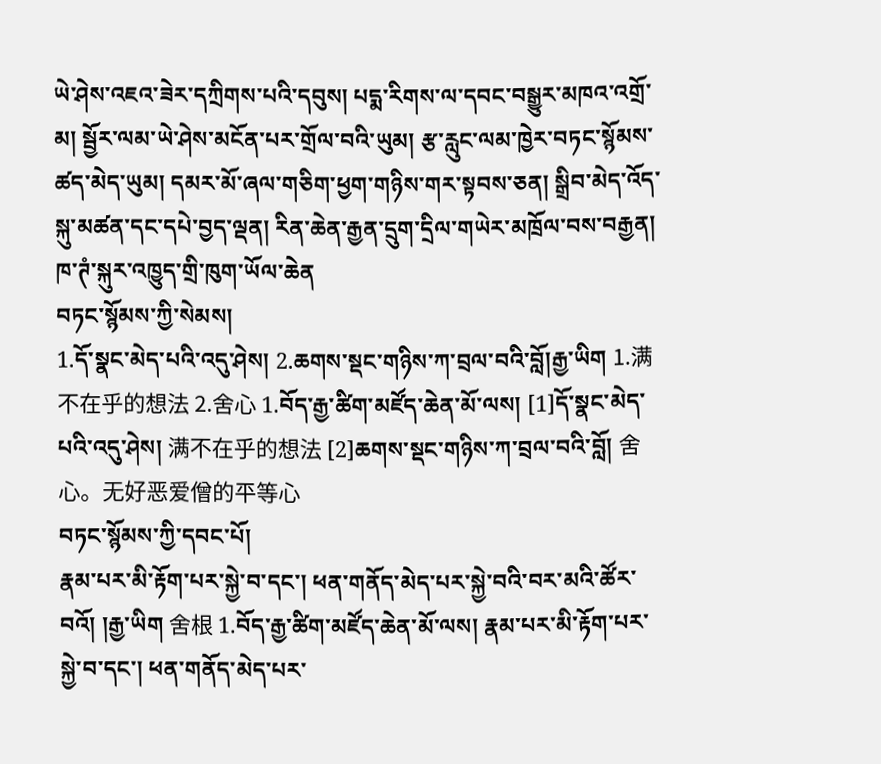ཡེ་ཤེས་འཇའ་ཟེར་དཀྲིགས་པའི་དབུས། པདྨ་རིགས་ལ་དབང་བསྒྱུར་མཁའ་འགྲོ་མ། སྦྱོར་ལམ་ཡེ་ཤེས་མངོན་པར་གྲོལ་བའི་ཡུམ། རྩ་རླུང་ལམ་ཁྱེར་བཏང་སྙོམས་ཚད་མེད་ཡུམ། དམར་མོ་ཞལ་གཅིག་ཕྱག་གཉིས་གར་སྟབས་ཅན། སྒྲིབ་མེད་འོད་སྐུ་མཚན་དང་དཔེ་བྱད་ལྡན། རིན་ཆེན་རྒྱན་དྲུག་དྲིལ་གཡེར་མཁྲོལ་བས་བརྒྱན། ཁ་ཊཾ་སྐུར་འཁྱུད་གྲི་ཁུག་ཡོལ་ཆེན
བཏང་སྙོམས་ཀྱི་སེམས།
1.དོ་སྣང་མེད་པའི་འདུ་ཤེས། 2.ཆགས་སྡང་གཉིས་ཀ་བྲལ་བའི་བློ།རྒྱ་ཡིག 1.满不在乎的想法 2.舍心 1.བོད་རྒྱ་ཚིག་མཛོད་ཆེན་མོ་ལས། [1]དོ་སྣང་མེད་པའི་འདུ་ཤེས། 满不在乎的想法 [2]ཆགས་སྡང་གཉིས་ཀ་བྲལ་བའི་བློ། 舍心。无好恶爱僧的平等心
བཏང་སྙོམས་ཀྱི་དབང་པོ།
རྣམ་པར་མི་རྟོག་པར་སྐྱེ་བ་དང་། ཕན་གནོད་མེད་པར་སྐྱེ་བའི་བར་མའི་ཚོར་བའོ། །རྒྱ་ཡིག 舍根 1.བོད་རྒྱ་ཚིག་མཛོད་ཆེན་མོ་ལས། རྣམ་པར་མི་རྟོག་པར་སྐྱེ་བ་དང་། ཕན་གནོད་མེད་པར་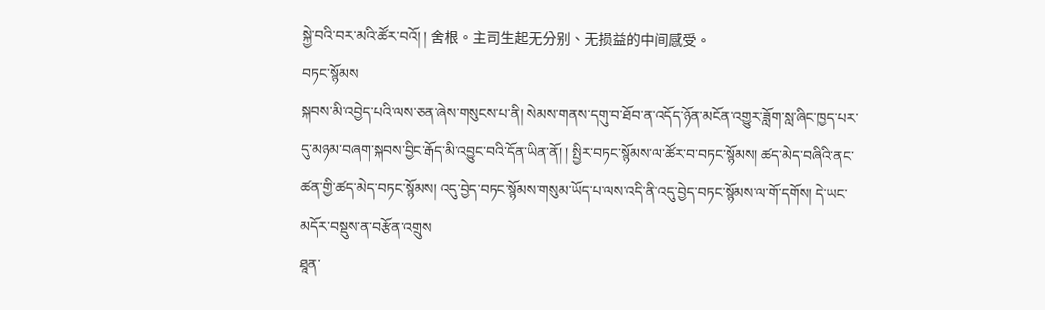སྐྱེ་བའི་བར་མའི་ཚོར་བའོ། ། 舍根。主司生起无分别、无损益的中间感受。
བཏང་སྙོམས
སྐབས་མི་འབྱེད་པའི་ལས་ཅན་ཞེས་གསུངས་པ་ནི། སེམས་གནས་དགུ་བ་ཐོབ་ན་འདོད་ཉོན་མངོན་འགྱུར་ཟློག་སླ་ཞིང་ཁྱད་པར་དུ་མཉམ་བཞག་སྐབས་བྱིང་རྒོད་མི་འབྱུང་བའི་དོན་ཡིན་ནོ། ། སྤྱིར་བཏང་སྙོམས་ལ་ཚོར་བ་བཏང་སྙོམས། ཚད་མེད་བཞིའི་ནང་ཚན་གྱི་ཚད་མེད་བཏང་སྙོམས། འདུ་བྱེད་བཏང་སྙོམས་གསུམ་ཡོད་པ་ལས་འདི་ནི་འདུ་བྱེད་བཏང་སྙོམས་ལ་གོ་དགོས། དེ་ཡང་མདོར་བསྡུས་ན་བརྩོན་འགྲུས
ཐཱན་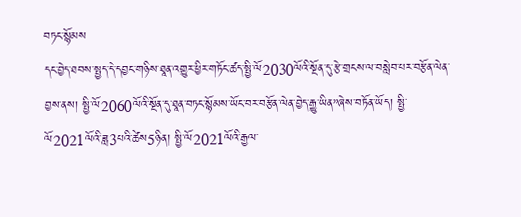བཏང་སྙོམས
དང་བྱེད་ཐབས་སྤྱད་དེ་དབྱང་གཉིས་ཐཱན་འགྱུར་ཕྱིར་གཏོང་ཚད་སྤྱི་ལོ2030ལོའི་སྔོན་དུ་རྩེ་གྲངས་ལ་བསླེབ་པར་བརྩོན་ལེན་བྱས་ནས། སྤྱི་ལོ2060ལོའི་སྔོན་དུ་ཐཱན་བཏང་སྙོམས་ཡོང་བར་བརྩོན་ལེན་བྱེད་རྒྱུ་ཡིན”ཞེས་བཏོན་ཡོད། སྤྱི་ལོ2021ལོའི་ཟླ3པའི་ཚེས5ཉིན། སྤྱི་ལོ2021ལོའི་རྒྱལ་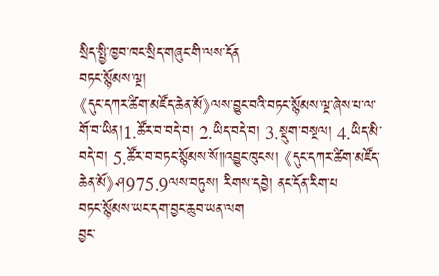སྲིད་སྤྱི་ཁྱབ་ཁང་སྲིད་གཞུང་གི་ལས་དོན
བཏང་སྙོམས་ལྔ།
《དུང་དཀར་ཚིག་མཛོད་ཆེན་མོ》ལས་བྱུང་བའི་བཏང་སྙོམས་ལྔ་ཞེས་པ་ལ་གོ་བ་ཡིན།1.ཚོར་བ་བདེ་བ། 2.ཡིད་བདེ་བ། 3.སྡུག་བསྔལ། 4.ཡིད་མི་བདེ་བ། 5.ཚོར་བ་བཏང་སྙོམས་སོ༎འབྱུང་ཁུངས། 《དུང་དཀར་ཚིག་མཛོད་ཆེན་མོ》ཤ975.9ལས་བཏུས། རིགས་དབྱེ། ནང་དོན་རིག་པ
བཏང་སྙོམས་ཡང་དག་བྱང་ཆུབ་ཡན་ལག
བྱང་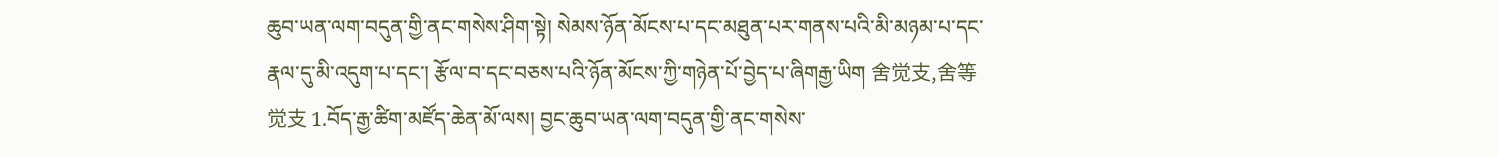ཆུབ་ཡན་ལག་བདུན་གྱི་ནང་གསེས་ཤིག་སྟེ། སེམས་ཉོན་མོངས་པ་དང་མཐུན་པར་གནས་པའི་མི་མཉམ་པ་དང་རྣལ་དུ་མི་འདུག་པ་དང་། རྩོལ་བ་དང་བཅས་པའི་ཉོན་མོངས་ཀྱི་གཉེན་པོ་བྱེད་པ་ཞིགརྒྱ་ཡིག 舍觉支,舍等觉支 1.བོད་རྒྱ་ཚིག་མཛོད་ཆེན་མོ་ལས། བྱང་ཆུབ་ཡན་ལག་བདུན་གྱི་ནང་གསེས་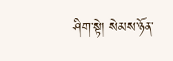ཤིག་སྟེ། སེམས་ཉོན་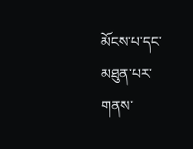མོངས་པ་དང་མཐུན་པར་གནས་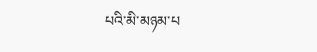པའི་མི་མཉམ་པ